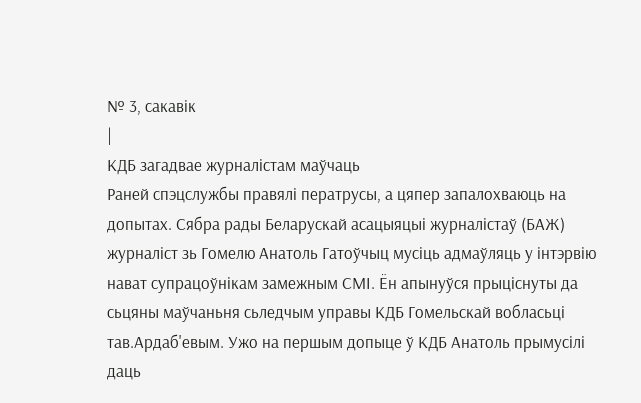№ 3, сакавік
|
КДБ загадвае журналістам маўчаць
Раней спэцслужбы правялі ператрусы, а цяпер запалохваюць на допытах. Сябра рады Беларускай асацыяцыі журналістаў (БАЖ) журналіст зь Гомелю Анатоль Гатоўчыц мусіць адмаўляць у інтэрвію нават супрацоўнікам замежным СМІ. Ён апынуўся прыціснуты да сьцяны маўчаньня сьледчым управы КДБ Гомельскай вобласьці тав.Ардаб'евым. Ужо на першым допыце ў КДБ Анатоль прымусілі даць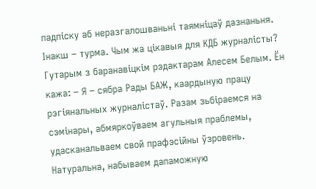падпіску аб неразгалошваньні таямніцаў дазнаньня. Інакш – турма. Чым жа цікавыя для КДБ журналісты? Гутарым з баранавіцкім рэдактарам Алесем Белым. Ён кажа: – Я – сябра Рады БАЖ, каардыную працу рэгіянальных журналістаў. Разам зьбіраемся на сэмінары, абмяркоўваем агульныя праблемы, удасканальваем свой прафэсійны ўзровень. Натуральна, набываем дапаможную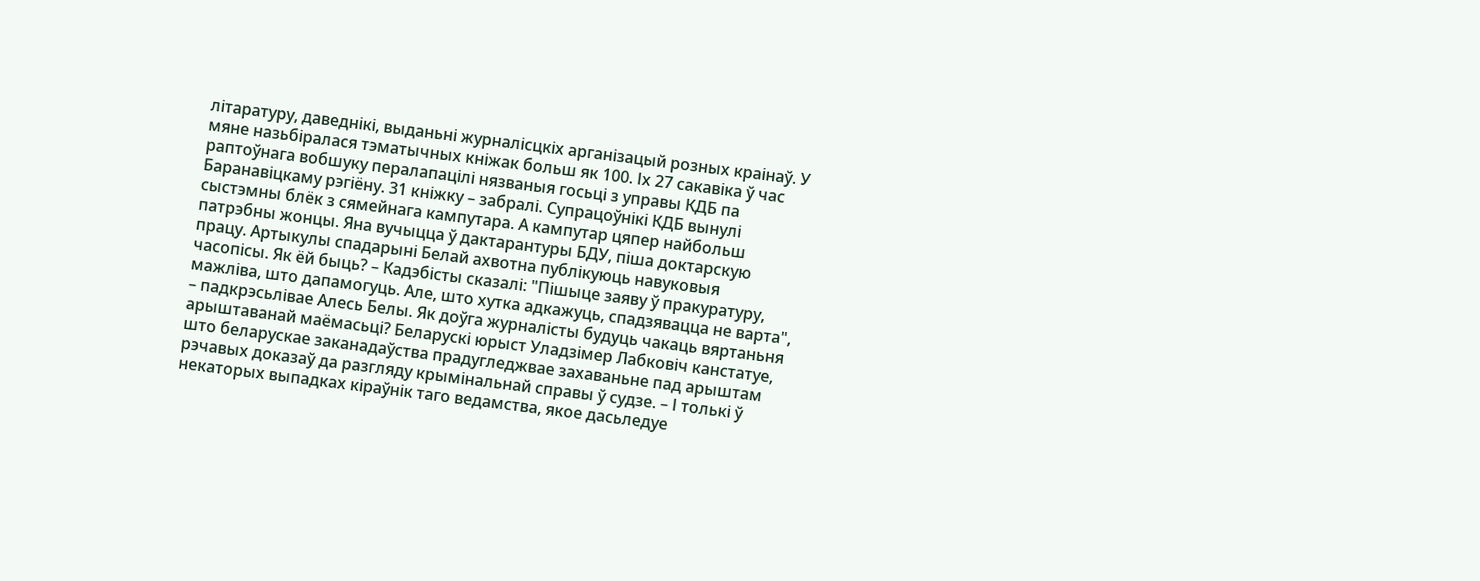літаратуру, даведнікі, выданьні журналісцкіх арганізацый розных краінаў. У мяне назьбіралася тэматычных кніжак больш як 100. Іх 27 сакавіка ў час раптоўнага вобшуку пералапацілі нязваныя госьці з управы КДБ па Баранавіцкаму рэгіёну. 31 кніжку – забралі. Супрацоўнікі КДБ вынулі сыстэмны блёк з сямейнага кампутара. А кампутар цяпер найбольш патрэбны жонцы. Яна вучыцца ў дактарантуры БДУ, піша доктарскую працу. Артыкулы спадарыні Белай ахвотна публікуюць навуковыя часопісы. Як ёй быць? – Кадэбісты сказалі: "Пішыце заяву ў пракуратуру, мажліва, што дапамогуць. Але, што хутка адкажуць, спадзявацца не варта", – падкрэсьлівае Алесь Белы. Як доўга журналісты будуць чакаць вяртаньня арыштаванай маёмасьці? Беларускі юрыст Уладзімер Лабковіч канстатуе, што беларускае заканадаўства прадугледжвае захаваньне пад арыштам рэчавых доказаў да разгляду крымінальнай справы ў судзе. – І толькі ў некаторых выпадках кіраўнік таго ведамства, якое дасьледуе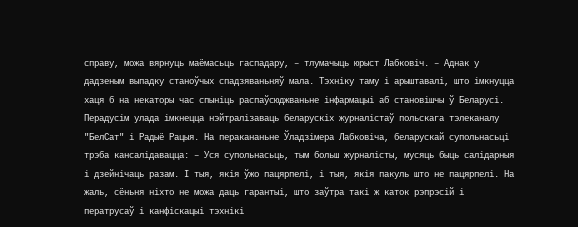справу, можа вярнуць маёмасьць гаспадару, – тлумачыць юрыст Лабковіч. – Аднак у дадзеным выпадку станоўчых спадзяваньняў мала. Тэхніку таму і арыштавалі, што імкнуцца хаця б на некаторы час спыніць распаўсюджваньне інфармацыі аб становішчы ў Беларусі. Перадусім улада імкнецца нэйтралізаваць беларускіх журналістаў польскага тэлеканалу "БелСат" і Радыё Рацыя. На перакананьне Ўладзімера Лабковіча, беларускай супольнасьці трэба кансалідавацца: – Уся супольнасьць, тым больш журналісты, мусяць быць салідарныя і дзейнічаць разам. І тыя, якія ўжо пацярпелі, і тыя, якія пакуль што не пацярпелі. На жаль, сёньня ніхто не можа даць гарантыі, што заўтра такі ж каток рэпрэсій і ператрусаў і канфіскацыі тэхнікі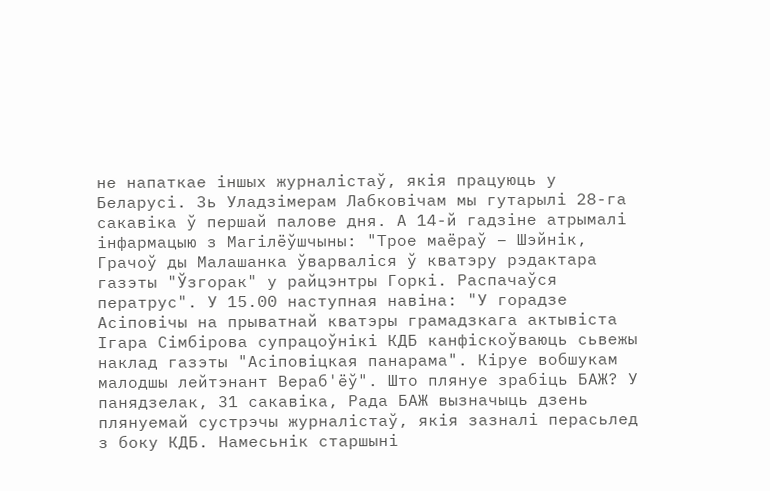не напаткае іншых журналістаў, якія працуюць у Беларусі. Зь Уладзімерам Лабковічам мы гутарылі 28-га сакавіка ў першай палове дня. А 14-й гадзіне атрымалі інфармацыю з Магілёўшчыны: "Трое маёраў – Шэйнік, Грачоў ды Малашанка ўварваліся ў кватэру рэдактара газэты "Ўзгорак" у райцэнтры Горкі. Распачаўся ператрус". У 15.00 наступная навіна: "У горадзе Асіповічы на прыватнай кватэры грамадзкага актывіста Ігара Сімбірова супрацоўнікі КДБ канфіскоўваюць сьвежы наклад газэты "Асіповіцкая панарама". Кіруе вобшукам малодшы лейтэнант Вераб'ёў". Што плянуе зрабіць БАЖ? У панядзелак, 31 сакавіка, Рада БАЖ вызначыць дзень плянуемай сустрэчы журналістаў, якія зазналі перасьлед з боку КДБ. Намесьнік старшыні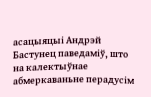асацыяцыі Андрэй Бастунец паведаміў, што на калектыўнае абмеркаваньне перадусім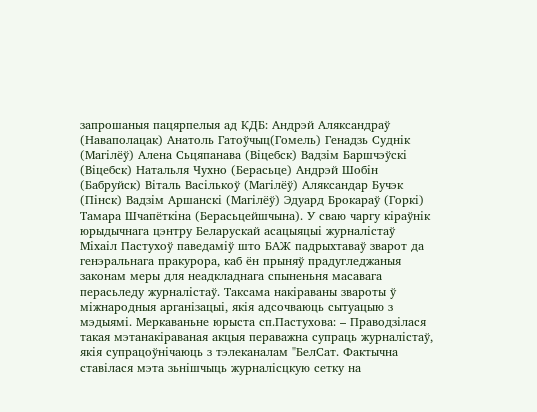запрошаныя пацярпелыя ад КДБ: Андрэй Аляксандраў (Наваполацак) Анатоль Гатоўчыц(Гомель) Генадзь Суднік (Магілёў) Алена Сьцяпанава (Віцебск) Вадзім Баршчэўскі (Віцебск) Натальля Чухно (Берасьце) Андрэй Шобін (Бабруйск) Віталь Васількоў (Магілёў) Аляксандар Бучэк (Пінск) Вадзім Аршанскі (Магілёў) Эдуард Брокараў (Горкі) Тамара Шчапёткіна (Берасьцейшчына). У сваю чаргу кіраўнік юрыдычнага цэнтру Беларускай асацыяцыі журналістаў Міхаіл Пастухоў паведаміў што БАЖ падрыхтаваў зварот да генэральнага пракурора, каб ён прыняў прадугледжаныя законам меры для неадкладнага спыненьня масавага перасьледу журналістаў. Таксама накіраваны звароты ў міжнародныя арганізацыі, якія адсочваюць сытуацыю з мэдыямі. Меркаваньне юрыста сп.Пастухова: – Праводзілася такая мэтанакіраваная акцыя пераважна супраць журналістаў, якія супрацоўнічаюць з тэлеканалам "БелСат. Фактычна ставілася мэта зьнішчыць журналісцкую сетку на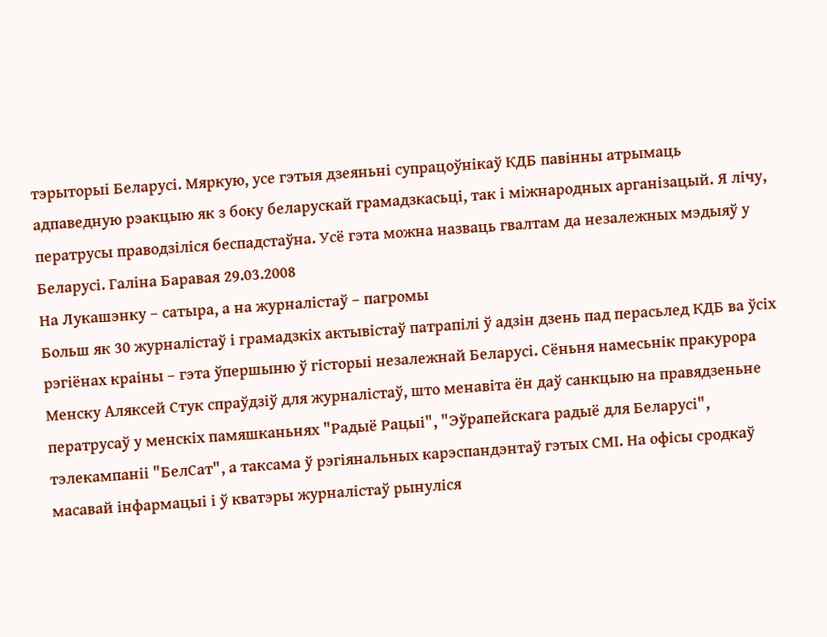тэрыторыі Беларусі. Мяркую, усе гэтыя дзеяньні супрацоўнікаў КДБ павінны атрымаць адпаведную рэакцыю як з боку беларускай грамадзкасьці, так і міжнародных арганізацый. Я лічу, ператрусы праводзіліся беспадстаўна. Усё гэта можна назваць гвалтам да незалежных мэдыяў у Беларусі. Галіна Баравая 29.03.2008
На Лукашэнку – сатыра, а на журналістаў – пагромы
Больш як 30 журналістаў і грамадзкіх актывістаў патрапілі ў адзін дзень пад перасьлед КДБ ва ўсіх рэгіёнах краіны – гэта ўпершыню ў гісторыі незалежнай Беларусі. Сёньня намесьнік пракурора Менску Аляксей Стук спраўдзіў для журналістаў, што менавіта ён даў санкцыю на правядзеньне ператрусаў у менскіх памяшканьнях "Радыё Рацыі", "Эўрапейскага радыё для Беларусі", тэлекампаніі "БелСат", а таксама ў рэгіянальных карэспандэнтаў гэтых СМІ. На офісы сродкаў масавай інфармацыі і ў кватэры журналістаў рынуліся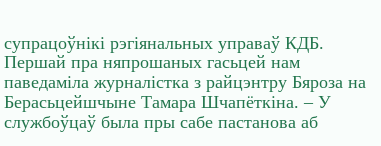супрацоўнікі рэгіянальных управаў КДБ. Першай пра няпрошаных гасьцей нам паведаміла журналістка з райцэнтру Бяроза на Берасьцейшчыне Тамара Шчапёткіна. – У службоўцаў была пры сабе пастанова аб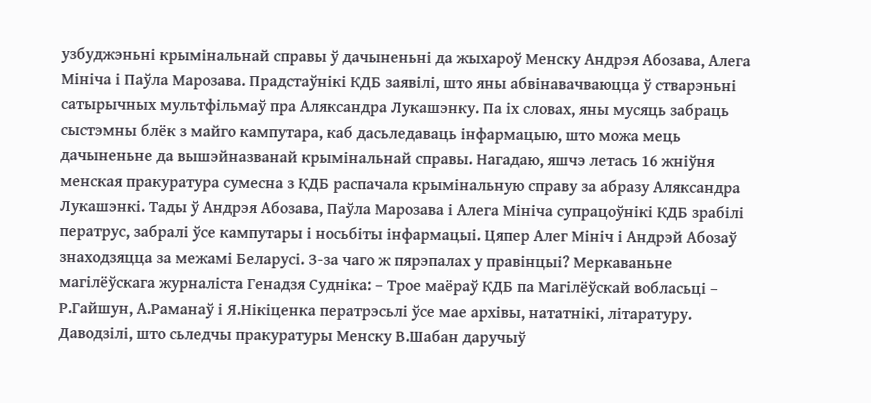узбуджэньні крымінальнай справы ў дачыненьні да жыхароў Менску Андрэя Абозава, Алега Мініча і Паўла Марозава. Прадстаўнікі КДБ заявілі, што яны абвінавачваюцца ў стварэньні сатырычных мультфільмаў пра Аляксандра Лукашэнку. Па іх словах, яны мусяць забраць сыстэмны блёк з майго кампутара, каб дасьледаваць інфармацыю, што можа мець дачыненьне да вышэйназванай крымінальнай справы. Нагадаю, яшчэ летась 16 жніўня менская пракуратура сумесна з КДБ распачала крымінальную справу за абразу Аляксандра Лукашэнкі. Тады ў Андрэя Абозава, Паўла Марозава і Алега Мініча супрацоўнікі КДБ зрабілі ператрус, забралі ўсе кампутары і носьбіты інфармацыі. Цяпер Алег Мініч і Андрэй Абозаў знаходзяцца за межамі Беларусі. З-за чаго ж пярэпалах у правінцыі? Меркаваньне магілёўскага журналіста Генадзя Судніка: – Трое маёраў КДБ па Магілёўскай вобласьці – Р.Гайшун, А.Раманаў і Я.Нікіценка ператрэсьлі ўсе мае архівы, нататнікі, літаратуру. Даводзілі, што сьледчы пракуратуры Менску В.Шабан даручыў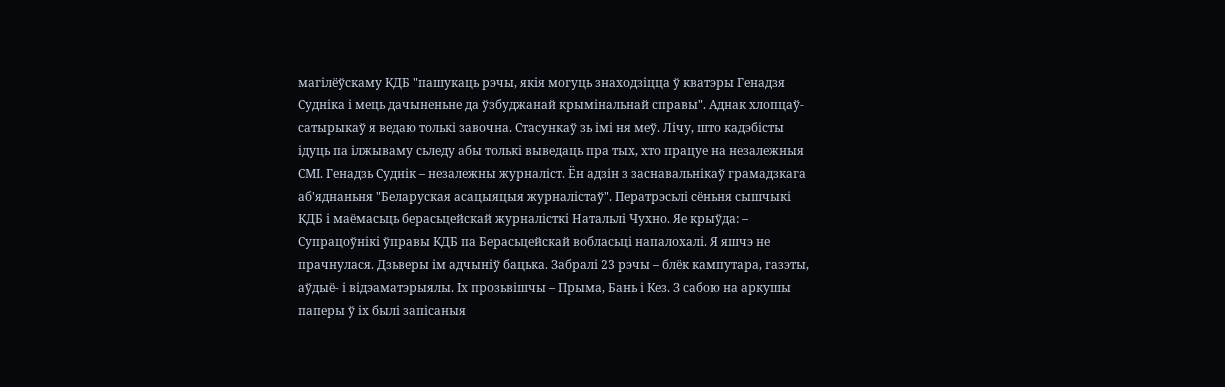магілёўскаму КДБ "пашукаць рэчы, якія могуць знаходзіцца ў кватэры Генадзя Судніка і мець дачыненьне да ўзбуджанай крымінальнай справы". Аднак хлопцаў-сатырыкаў я ведаю толькі завочна. Стасункаў зь імі ня меў. Лічу, што кадэбісты ідуць па ілжываму сьледу абы толькі выведаць пра тых, хто працуе на незалежныя СМІ. Генадзь Суднік – незалежны журналіст. Ён адзін з заснавальнікаў грамадзкага аб'яднаньня "Беларуская асацыяцыя журналістаў". Ператрэсьлі сёньня сышчыкі КДБ і маёмасьць берасьцейскай журналісткі Натальлі Чухно. Яе крыўда: – Супрацоўнікі ўправы КДБ па Берасьцейскай вобласьці напалохалі. Я яшчэ не прачнулася. Дзьверы ім адчыніў бацька. Забралі 23 рэчы – блёк кампутара, газэты, аўдыё- і відэаматэрыялы. Іх прозьвішчы – Прыма, Бань і Кез. З сабою на аркушы паперы ў іх былі запісаныя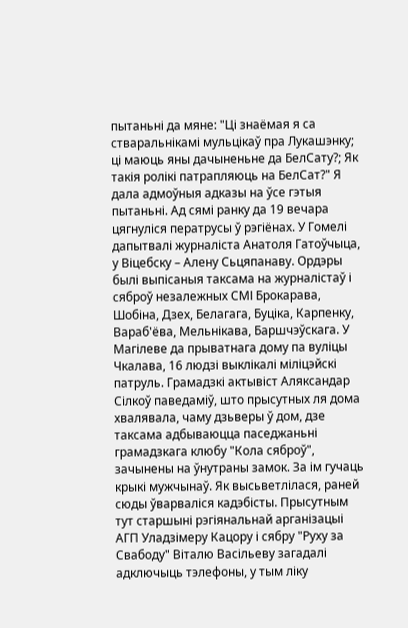пытаньні да мяне: "Ці знаёмая я са стваральнікамі мульцікаў пра Лукашэнку; ці маюць яны дачыненьне да БелСату?; Як такія ролікі патрапляюць на БелСат?" Я дала адмоўныя адказы на ўсе гэтыя пытаньні. Ад сямі ранку да 19 вечара цягнуліся ператрусы ў рэгіёнах. У Гомелі дапытвалі журналіста Анатоля Гатоўчыца, у Віцебску – Алену Сьцяпанаву. Ордэры былі выпісаныя таксама на журналістаў і сяброў незалежных СМІ Брокарава, Шобіна, Дзех, Белагага, Буціка, Карпенку, Вараб'ёва, Мельнікава, Баршчэўскага. У Магілеве да прыватнага дому па вуліцы Чкалава, 16 людзі выклікалі міліцэйскі патруль. Грамадзкі актывіст Аляксандар Сілкоў паведаміў, што прысутных ля дома хвалявала, чаму дзьверы ў дом, дзе таксама адбываюцца паседжаньні грамадзкага клюбу "Кола сяброў", зачынены на ўнутраны замок. За ім гучаць крыкі мужчынаў. Як высьветлілася, раней сюды ўварваліся кадэбісты. Прысутным тут старшыні рэгіянальнай арганізацыі АГП Уладзімеру Кацору і сябру "Руху за Свабоду" Віталю Васільеву загадалі адключыць тэлефоны, у тым ліку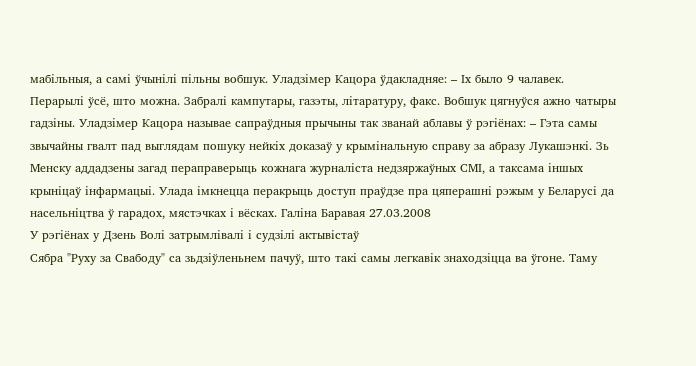мабільныя, а самі ўчынілі пільны вобшук. Уладзімер Кацора ўдакладняе: – Іх было 9 чалавек. Перарылі ўсё, што можна. Забралі кампутары, газэты, літаратуру, факс. Вобшук цягнуўся ажно чатыры гадзіны. Уладзімер Кацора называе сапраўдныя прычыны так званай аблавы ў рэгіёнах: – Гэта самы звычайны гвалт пад выглядам пошуку нейкіх доказаў у крымінальную справу за абразу Лукашэнкі. Зь Менску аддадзены загад пераправерыць кожнага журналіста недзяржаўных СМІ, а таксама іншых крыніцаў інфармацыі. Улада імкнецца перакрыць доступ праўдзе пра цяперашні рэжым у Беларусі да насельніцтва ў гарадох, мястэчках і вёсках. Галіна Баравая 27.03.2008
У рэгіёнах у Дзень Волі затрымлівалі і судзілі актывістаў
Сябра "Руху за Свабоду" са зьдзіўленьнем пачуў, што такі самы легкавік знаходзіцца ва ўгоне. Таму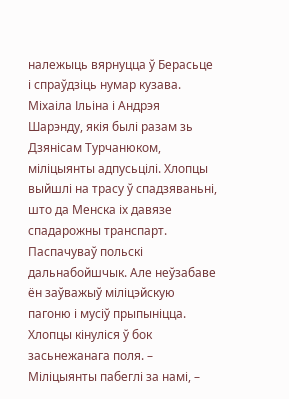належыць вярнуцца ў Берасьце і спраўдзіць нумар кузава. Міхаіла Ільіна і Андрэя Шарэнду, якія былі разам зь Дзянісам Турчанюком, міліцыянты адпусьцілі. Хлопцы выйшлі на трасу ў спадзяваньні, што да Менска іх давязе спадарожны транспарт. Паспачуваў польскі дальнабойшчык. Але неўзабаве ён заўважыў міліцэйскую пагоню і мусіў прыпыніцца. Хлопцы кінуліся ў бок засьнежанага поля. – Міліцыянты пабеглі за намі, –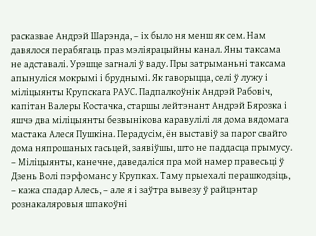расказвае Андрэй Шарэнда, – іх было ня менш як сем. Нам давялося перабягаць праз мэліярацыйны канал. Яны таксама не адставалі. Урэшце загналі ў ваду. Пры затрыманьні таксама апынуліся мокрымі і бруднымі. Як гаворыцца, селі ў лужу і міліцыянты Крупскага РАУС. Падпалкоўнік Андрэй Рабовіч, капітан Валеры Костачка, старшы лейтэнант Андрэй Бярозка і яшчэ два міліцыянты безвынікова каравулілі ля дома вядомага мастака Алеся Пушкіна. Перадусім, ён выставіў за парог свайго дома няпрошаных гасьцей, заявіўшы, што не паддасца прымусу. – Міліцыянты, канечне, даведаліся пра мой намер правесьці ў Дзень Волі пэрфоманс у Крупках. Таму прыехалі перашкодзіць, – кажа спадар Алесь, – але я і заўтра вывезу ў райцэнтар рознакаляровыя шпакоўні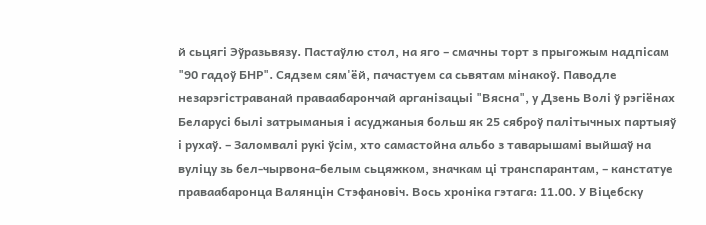й сьцягі Эўразьвязу. Пастаўлю стол, на яго – смачны торт з прыгожым надпісам "90 гадоў БНР". Сядзем сям'ёй, пачастуем са сьвятам мінакоў. Паводле незарэгістраванай праваабарончай арганізацыі "Вясна", у Дзень Волі ў рэгіёнах Беларусі былі затрыманыя і асуджаныя больш як 25 сяброў палітычных партыяў і рухаў. – Заломвалі рукі ўсім, хто самастойна альбо з таварышамі выйшаў на вуліцу зь бел-чырвона-белым сьцяжком, значкам ці транспарантам, – канстатуе праваабаронца Валянцін Стэфановіч. Вось хроніка гэтага: 11.00. У Віцебску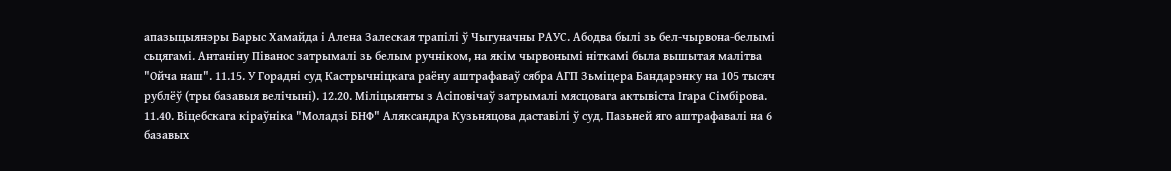апазыцыянэры Барыс Хамайда і Алена Залеская трапілі ў Чыгуначны РАУС. Абодва былі зь бел-чырвона-белымі сьцягамі. Антаніну Піванос затрымалі зь белым ручніком, на якім чырвонымі ніткамі была вышытая малітва "Ойча наш". 11.15. У Горадні суд Кастрычніцкага раёну аштрафаваў сябра АГП Зьміцера Бандарэнку на 105 тысяч рублёў (тры базавыя велічыні). 12.20. Міліцыянты з Асіповічаў затрымалі мясцовага актывіста Ігара Сімбірова. 11.40. Віцебскага кіраўніка "Моладзі БНФ" Аляксандра Кузьняцова даставілі ў суд. Пазьней яго аштрафавалі на 6 базавых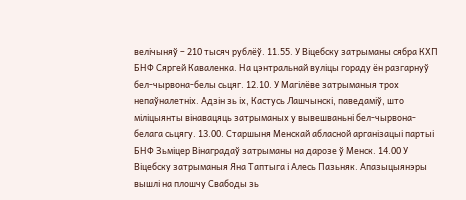велічыняў – 210 тысяч рублёў. 11.55. У Віцебску затрыманы сябра КХП БНФ Сяргей Каваленка. На цэнтральнай вуліцы гораду ён разгарнуў бел-чырвона-белы сьцяг. 12.10. У Магілёве затрыманыя трох непаўналетніх. Адзін зь іх, Кастусь Лашчынскі, паведаміў, што міліцыянты вінавацяць затрыманых у вывешваньні бел-чырвона-белага сьцягу. 13.00. Старшыня Менскай абласной арганізацыі партыі БНФ Зьміцер Вінаградаў затрыманы на дарозе ў Менск. 14.00 У Віцебску затрыманыя Яна Таптыга і Алесь Пазьняк. Апазыцыянэры вышлі на плошчу Свабоды зь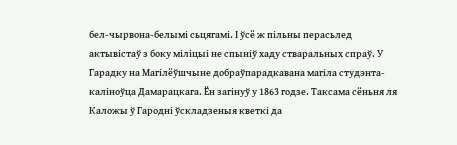бел-чырвона-белымі сьцягамі. І ўсё ж пільны перасьлед актывістаў з боку міліцыі не спыніў хаду стваральных спраў. У Гарадку на Магілёўшчыне добраўпарадкавана магіла студэнта-каліноўца Дамарацкага. Ён загінуў у 1863 годзе. Таксама сёньня ля Каложы ў Гародні ўскладзеныя кветкі да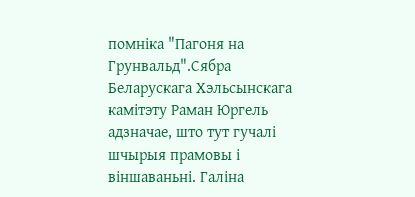помніка "Пагоня на Грунвальд".Сябра Беларускага Хэльсынскага камітэту Раман Юргель адзначае, што тут гучалі шчырыя прамовы і віншаваньні. Галіна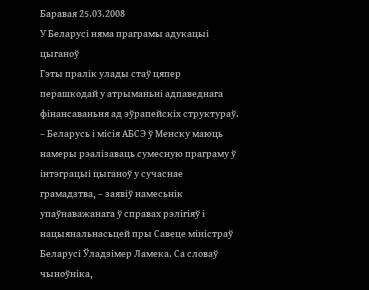Баравая 25.03.2008
У Беларусі няма праграмы адукацыі цыганоў
Гэты пралік улады стаў цяпер перашкодай у атрыманьні адпаведнага фінансаваньня ад эўрапейскіх структураў. – Беларусь і місія АБСЭ ў Менску маюць намеры рэалізаваць сумесную праграму ў інтэграцыі цыганоў у сучаснае грамадзтва, – заявіў намесьнік упаўнаважанага ў справах рэлігіяў і нацыянальнасьцей пры Савеце міністраў Беларусі Ўладзімер Ламека. Са словаў чыноўніка,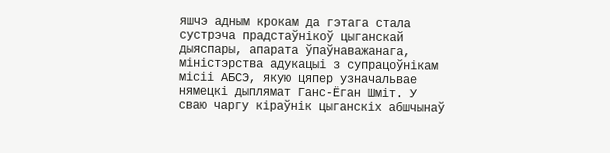яшчэ адным крокам да гэтага стала сустрэча прадстаўнікоў цыганскай дыяспары, апарата ўпаўнаважанага, міністэрства адукацыі з супрацоўнікам місіі АБСЭ, якую цяпер узначальвае нямецкі дыплямат Ганс-Ёган Шміт. У сваю чаргу кіраўнік цыганскіх абшчынаў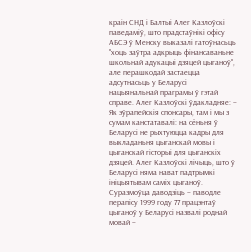краін СНД і Балтыі Алег Казлоўскі паведаміў, што прадстаўнікі офісу АБСЭ ў Менску выказалі гатоўнасьць "хоць заўтра адкрыць фінансаваньне школьнай адукацыі дзяцей цыганоў", але перашкодай застаецца адсутнасьць у Беларусі нацыянальнай праграмы ў гэтай справе. Алег Казлоўскі ўдакладняе: – Як эўрапейскія спонсары, там і мы з сумам канстатавалі: на сёньня ў Беларусі не рыхтуюцца кадры для выкладаньня цыганскай мовы і цыганскай гісторыі для цыганскіх дзяцей. Алег Казлоўскі лічыць, што ў Беларусі няма нават падтрымкі ініцыятывам саміх цыганоў. Суразмоўца даводзіць – паводле перапісу 1999 году 77 працэнтаў цыганоў у Беларусі назвалі роднай мовай –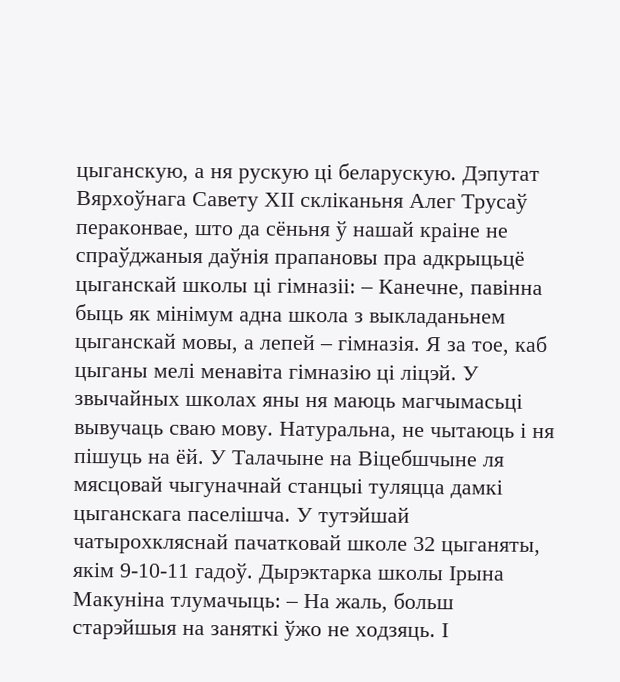цыганскую, а ня рускую ці беларускую. Дэпутат Вярхоўнага Савету ХII скліканьня Алег Трусаў пераконвае, што да сёньня ў нашай краіне не спраўджаныя даўнія прапановы пра адкрыцьцё цыганскай школы ці гімназіі: – Канечне, павінна быць як мінімум адна школа з выкладаньнем цыганскай мовы, а лепей – гімназія. Я за тое, каб цыганы мелі менавіта гімназію ці ліцэй. У звычайных школах яны ня маюць магчымасьці вывучаць сваю мову. Натуральна, не чытаюць і ня пішуць на ёй. У Талачыне на Віцебшчыне ля мясцовай чыгуначнай станцыі туляцца дамкі цыганскага паселішча. У тутэйшай чатырохкляснай пачатковай школе 32 цыганяты, якім 9-10-11 гадоў. Дырэктарка школы Ірына Макуніна тлумачыць: – На жаль, больш старэйшыя на заняткі ўжо не ходзяць. І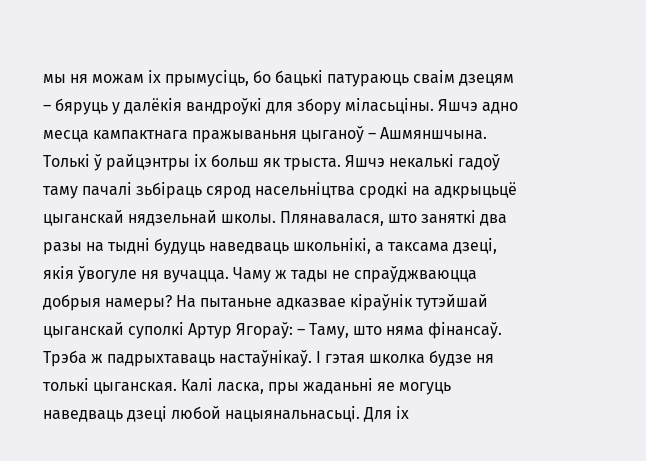мы ня можам іх прымусіць, бо бацькі патураюць сваім дзецям – бяруць у далёкія вандроўкі для збору міласьціны. Яшчэ адно месца кампактнага пражываньня цыганоў – Ашмяншчына. Толькі ў райцэнтры іх больш як трыста. Яшчэ некалькі гадоў таму пачалі зьбіраць сярод насельніцтва сродкі на адкрыцьцё цыганскай нядзельнай школы. Плянавалася, што заняткі два разы на тыдні будуць наведваць школьнікі, а таксама дзеці, якія ўвогуле ня вучацца. Чаму ж тады не спраўджваюцца добрыя намеры? На пытаньне адказвае кіраўнік тутэйшай цыганскай суполкі Артур Ягораў: – Таму, што няма фінансаў. Трэба ж падрыхтаваць настаўнікаў. І гэтая школка будзе ня толькі цыганская. Калі ласка, пры жаданьні яе могуць наведваць дзеці любой нацыянальнасьці. Для іх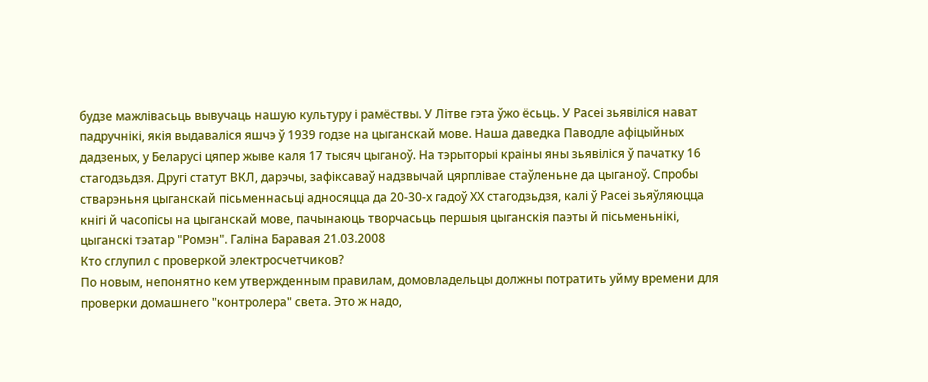будзе мажлівасьць вывучаць нашую культуру і рамёствы. У Літве гэта ўжо ёсьць. У Расеі зьявіліся нават падручнікі, якія выдаваліся яшчэ ў 1939 годзе на цыганскай мове. Наша даведка Паводле афіцыйных дадзеных, у Беларусі цяпер жыве каля 17 тысяч цыганоў. На тэрыторыі краіны яны зьявіліся ў пачатку 16 стагодзьдзя. Другі статут ВКЛ, дарэчы, зафіксаваў надзвычай цярплівае стаўленьне да цыганоў. Спробы стварэньня цыганскай пісьменнасьці адносяцца да 20-30-х гадоў ХХ стагодзьдзя, калі ў Расеі зьяўляюцца кнігі й часопісы на цыганскай мове, пачынаюць творчасьць першыя цыганскія паэты й пісьменьнікі, цыганскі тэатар "Ромэн". Галіна Баравая 21.03.2008
Кто сглупил с проверкой электросчетчиков?
По новым, непонятно кем утвержденным правилам, домовладельцы должны потратить уйму времени для проверки домашнего "контролера" света. Это ж надо,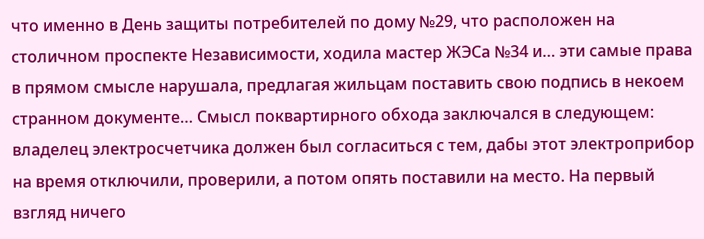что именно в День защиты потребителей по дому №29, что расположен на столичном проспекте Независимости, ходила мастер ЖЭСа №34 и… эти самые права в прямом смысле нарушала, предлагая жильцам поставить свою подпись в некоем странном документе… Смысл поквартирного обхода заключался в следующем: владелец электросчетчика должен был согласиться с тем, дабы этот электроприбор на время отключили, проверили, а потом опять поставили на место. На первый взгляд ничего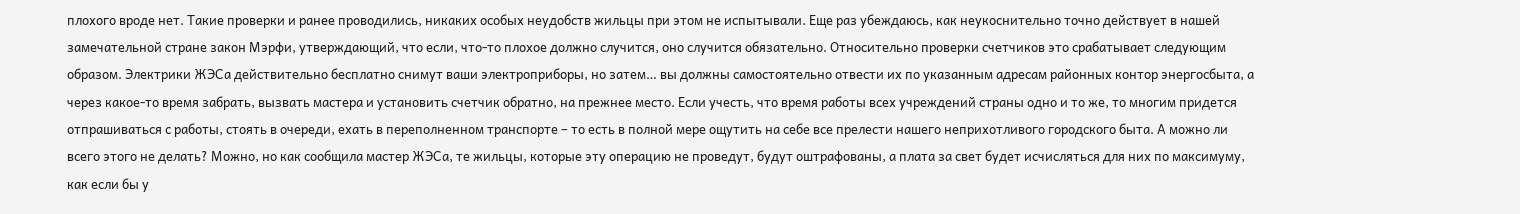плохого вроде нет. Такие проверки и ранее проводились, никаких особых неудобств жильцы при этом не испытывали. Еще раз убеждаюсь, как неукоснительно точно действует в нашей замечательной стране закон Мэрфи, утверждающий, что если, что-то плохое должно случится, оно случится обязательно. Относительно проверки счетчиков это срабатывает следующим образом. Электрики ЖЭСа действительно бесплатно снимут ваши электроприборы, но затем… вы должны самостоятельно отвести их по указанным адресам районных контор энергосбыта, а через какое-то время забрать, вызвать мастера и установить счетчик обратно, на прежнее место. Если учесть, что время работы всех учреждений страны одно и то же, то многим придется отпрашиваться с работы, стоять в очереди, ехать в переполненном транспорте – то есть в полной мере ощутить на себе все прелести нашего неприхотливого городского быта. А можно ли всего этого не делать? Можно, но как сообщила мастер ЖЭСа, те жильцы, которые эту операцию не проведут, будут оштрафованы, а плата за свет будет исчисляться для них по максимуму, как если бы у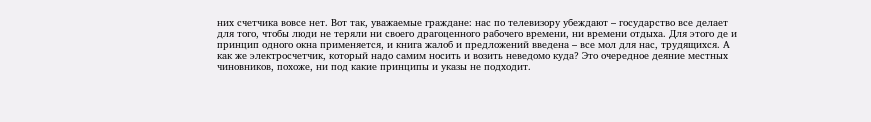них счетчика вовсе нет. Вот так, уважаемые граждане: нас по телевизору убеждают – государство все делает для того, чтобы люди не теряли ни своего драгоценного рабочего времени, ни времени отдыха. Для этого де и принцип одного окна применяется, и книга жалоб и предложений введена – все мол для нас, трудящихся. А как же электросчетчик, который надо самим носить и возить неведомо куда? Это очередное деяние местных чиновников, похоже, ни под какие принципы и указы не подходит.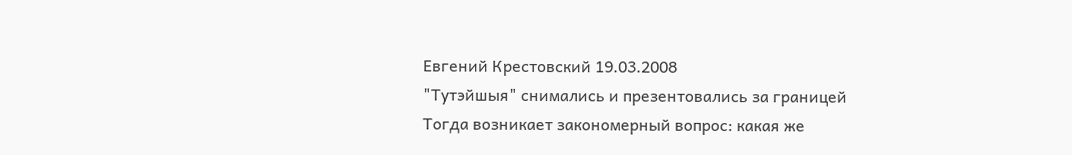Евгений Крестовский 19.03.2008
"Тутэйшыя" снимались и презентовались за границей
Тогда возникает закономерный вопрос: какая же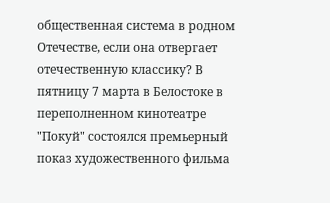общественная система в родном Отечестве, если она отвергает отечественную классику? В пятницу 7 марта в Белостоке в переполненном кинотеатре "Покуй" состоялся премьерный показ художественного фильма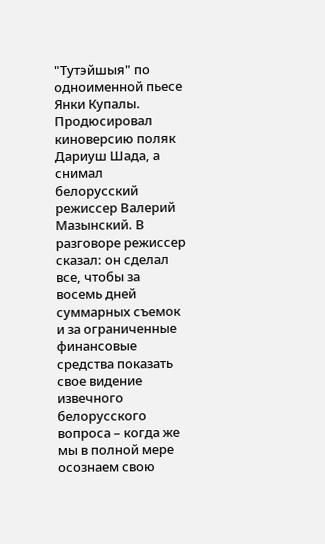"Тутэйшыя" по одноименной пьесе Янки Купалы. Продюсировал киноверсию поляк Дариуш Шада, а снимал белорусский режиссер Валерий Мазынский. В разговоре режиссер сказал: он сделал все, чтобы за восемь дней суммарных съемок и за ограниченные финансовые средства показать свое видение извечного белорусского вопроса – когда же мы в полной мере осознаем свою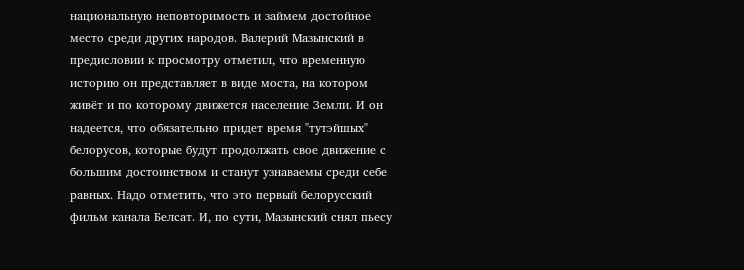национальную неповторимость и займем достойное место среди других народов. Валерий Мазынский в предисловии к просмотру отметил, что временную историю он представляет в виде моста, на котором живёт и по которому движется население Земли. И он надеется, что обязательно придет время "тутэйшых" белорусов, которые будут продолжать свое движение с большим достоинством и станут узнаваемы среди себе равных. Надо отметить, что это первый белорусский фильм канала Белсат. И, по сути, Мазынский снял пьесу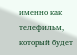именно как телефильм, который будет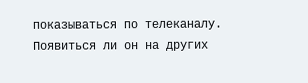показываться по телеканалу. Появиться ли он на других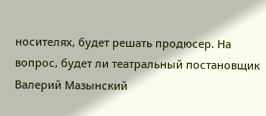носителях, будет решать продюсер. На вопрос, будет ли театральный постановщик Валерий Мазынский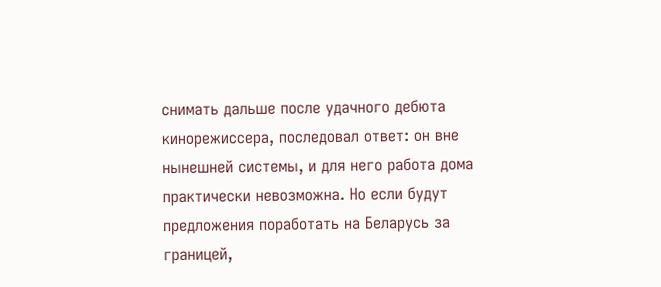снимать дальше после удачного дебюта кинорежиссера, последовал ответ: он вне нынешней системы, и для него работа дома практически невозможна. Но если будут предложения поработать на Беларусь за границей,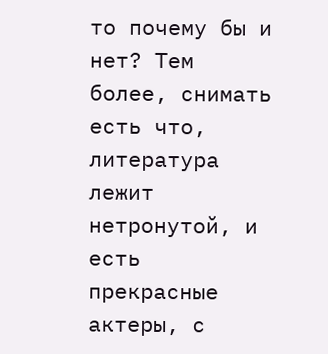то почему бы и нет? Тем более, снимать есть что, литература лежит нетронутой, и есть прекрасные актеры, с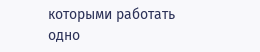которыми работать одно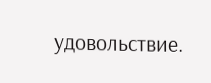удовольствие.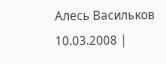Алесь Васильков 10.03.2008 |